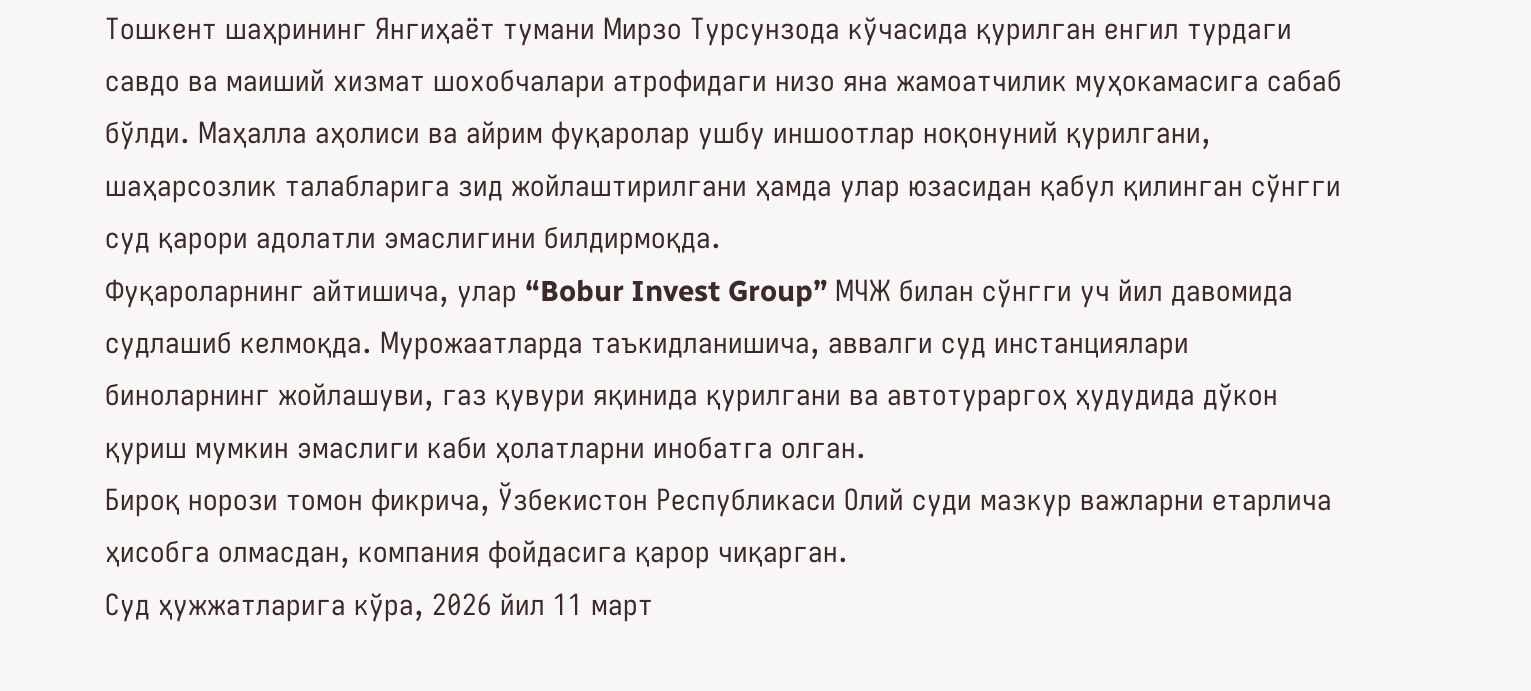Тошкент шаҳрининг Янгиҳаёт тумани Мирзо Турсунзода кўчасида қурилган енгил турдаги савдо ва маиший хизмат шохобчалари атрофидаги низо яна жамоатчилик муҳокамасига сабаб бўлди. Маҳалла аҳолиси ва айрим фуқаролар ушбу иншоотлар ноқонуний қурилгани, шаҳарсозлик талабларига зид жойлаштирилгани ҳамда улар юзасидан қабул қилинган сўнгги суд қарори адолатли эмаслигини билдирмоқда.
Фуқароларнинг айтишича, улар “Bobur Invest Group” МЧЖ билан сўнгги уч йил давомида судлашиб келмоқда. Мурожаатларда таъкидланишича, аввалги суд инстанциялари биноларнинг жойлашуви, газ қувури яқинида қурилгани ва автотураргоҳ ҳудудида дўкон қуриш мумкин эмаслиги каби ҳолатларни инобатга олган.
Бироқ норози томон фикрича, Ўзбекистон Республикаси Олий суди мазкур важларни етарлича ҳисобга олмасдан, компания фойдасига қарор чиқарган.
Суд ҳужжатларига кўра, 2026 йил 11 март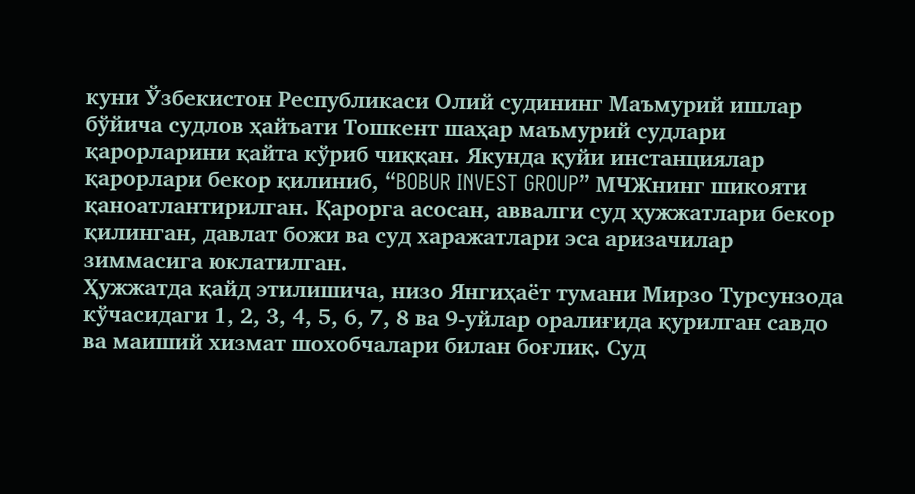куни Ўзбекистон Республикаси Олий судининг Маъмурий ишлар бўйича судлов ҳайъати Тошкент шаҳар маъмурий судлари қарорларини қайта кўриб чиққан. Якунда қуйи инстанциялар қарорлари бекор қилиниб, “BOBUR INVEST GROUP” МЧЖнинг шикояти қаноатлантирилган. Қарорга асосан, аввалги суд ҳужжатлари бекор қилинган, давлат божи ва суд харажатлари эса аризачилар зиммасига юклатилган.
Ҳужжатда қайд этилишича, низо Янгиҳаёт тумани Мирзо Турсунзода кўчасидаги 1, 2, 3, 4, 5, 6, 7, 8 ва 9-уйлар оралиғида қурилган савдо ва маиший хизмат шохобчалари билан боғлиқ. Суд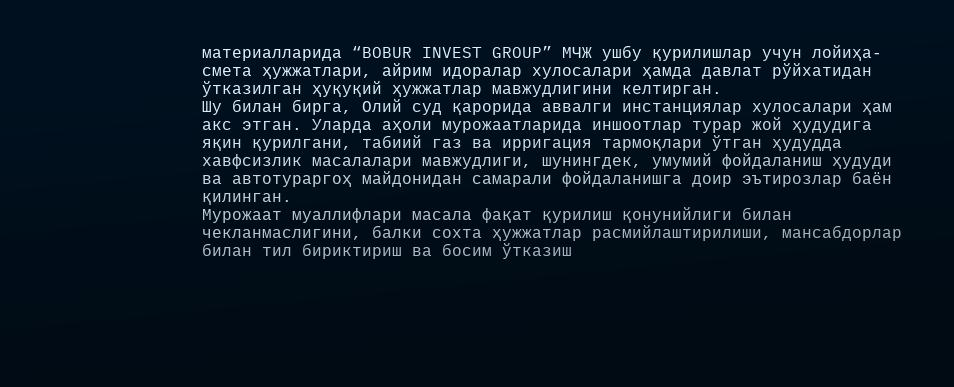материалларида “BOBUR INVEST GROUP” МЧЖ ушбу қурилишлар учун лойиҳа-смета ҳужжатлари, айрим идоралар хулосалари ҳамда давлат рўйхатидан ўтказилган ҳуқуқий ҳужжатлар мавжудлигини келтирган.
Шу билан бирга, Олий суд қарорида аввалги инстанциялар хулосалари ҳам акс этган. Уларда аҳоли мурожаатларида иншоотлар турар жой ҳудудига яқин қурилгани, табиий газ ва ирригация тармоқлари ўтган ҳудудда хавфсизлик масалалари мавжудлиги, шунингдек, умумий фойдаланиш ҳудуди ва автотураргоҳ майдонидан самарали фойдаланишга доир эътирозлар баён қилинган.
Мурожаат муаллифлари масала фақат қурилиш қонунийлиги билан чекланмаслигини, балки сохта ҳужжатлар расмийлаштирилиши, мансабдорлар билан тил бириктириш ва босим ўтказиш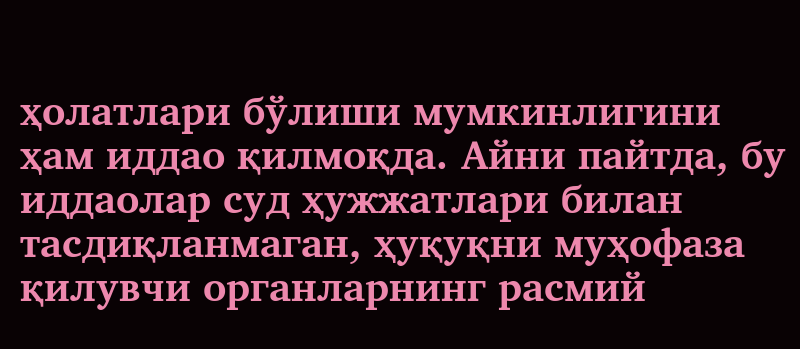ҳолатлари бўлиши мумкинлигини ҳам иддао қилмоқда. Айни пайтда, бу иддаолар суд ҳужжатлари билан тасдиқланмаган, ҳуқуқни муҳофаза қилувчи органларнинг расмий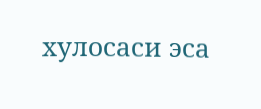хулосаси эса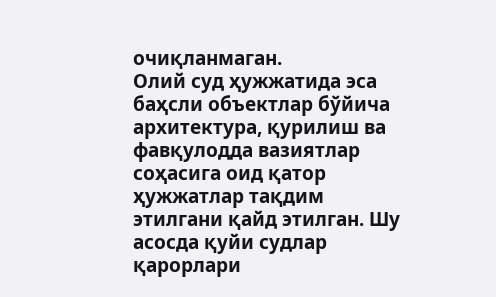очиқланмаган.
Олий суд ҳужжатида эса баҳсли объектлар бўйича архитектура, қурилиш ва фавқулодда вазиятлар соҳасига оид қатор ҳужжатлар тақдим этилгани қайд этилган. Шу асосда қуйи судлар қарорлари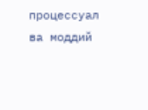процессуал ва моддий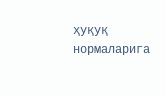ҳуқуқ нормаларига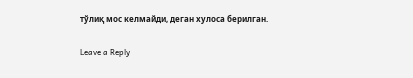тўлиқ мос келмайди, деган хулоса берилган.

Leave a Reply